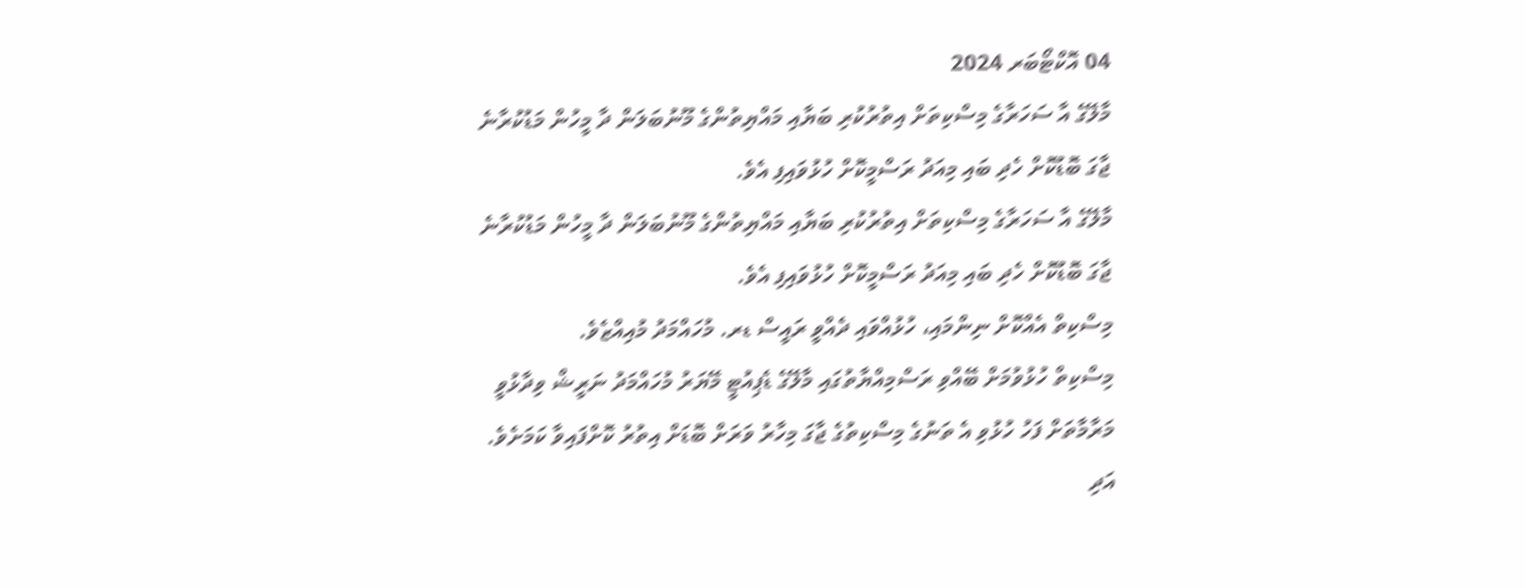04 އޮކްޓޯބަރ 2024
މާލޭގެ އާ ސަހަރާގެ މިސްކިތަށް އިތުރުކުރި ބަޔާއި މައްޔިތުންގެ މޫނުބަލަން ދާ މީހުން މަޑުކުރާނެ ޖާގަ ބޮޑުކޮށް ހެދި ބައި މިއަދު ރަސްމީކޮށް ހުޅުވައިފި އެވެ.
މާލޭގެ އާ ސަހަރާގެ މިސްކިތަށް އިތުރުކުރި ބަޔާއި މައްޔިތުންގެ މޫނުބަލަން ދާ މީހުން މަޑުކުރާނެ ޖާގަ ބޮޑުކޮށް ހެދި ބައި މިއަދު ރަސްމީކޮށް ހުޅުވައިފި އެވެ.
މިސްކިތް އެއްކޮށް ނިންމައި، ހުޅުއްވައި ދެއްވީ ރައީސް ޑރ. މުހައްމަދު މުއިއްޒެވެ.
މިސްކިތް ހުޅުވުމަށް ބޭއްވި ރަސްމިއްޔާތުގައި މާލޭގެ ޑެޕިއުޓީ މޭޔަރު މުހައްމަދު ނަރީޝް ވިދާޅުވީ މަރާމާތަށް ފަހު ހުޅުވި އެ ތަނުގެ މިސްކިތުގެ ޖާގަ މިހާރު ވަރަށް ބޮޑަށް އިތުރު ކޮށްފައިވާ ކަމަށެވެ.
އަދި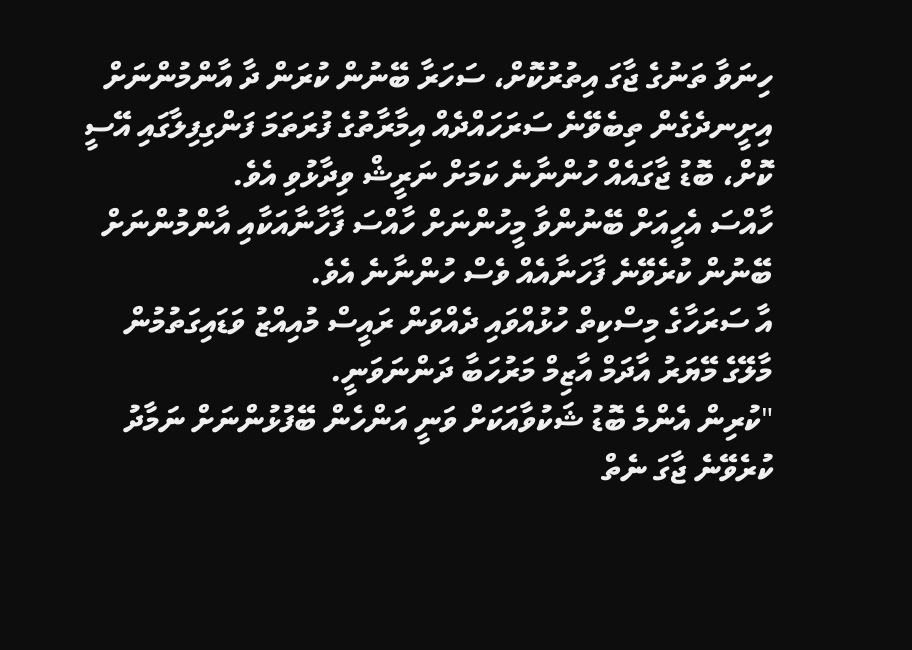ހިނަވާ ތަނުގެ ޖާގަ އިތުރުކޮށް، ސަހަރާ ބޭނުން ކުރަން ދާ އާންމުންނަށް އިށީނދެގެން ތިބެވޭނެ ސަރަހައްދެއް އިމާރާތުގެ ފުރަތަމަ ފަންގިފިލާގައި އޭސީ ކޮށް، ބޮޑު ޖާގައެއް ހުންނާނެ ކަމަށް ނަރީޝް ވިދާޅުވި އެވެ.
ހާއްސަ އެހީއަށް ބޭނުންވާ މީހުންނަށް ހާއްސަ ފާހާނާއަކާއި އާންމުންނަށް ބޭނުން ކުރެވޭނެ ފާހަނާއެއް ވެސް ހުންނާނެ އެވެ.
އާ ސަރަހާގެ މިސްކިތް ހުޅުއްވައި ދެއްވަން ރައީސް މުއިއްޒު ވަޑައިގަތުމުން މާލޭގެ މޭޔަރު އާދަމް އާޒިމް މަރުހަބާ ދަންނަވަނީ.
"ކުރިން އެންމެ ބޮޑު ޝަކުވާއަކަށް ވަނީ އަންހެން ބޭފުޅުންނަށް ނަމާދު ކުރެވޭނެ ޖާގަ ނެތް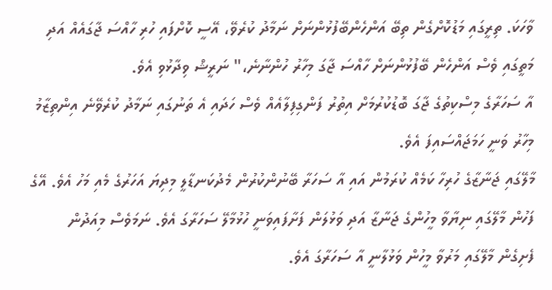ވާހަކަ. ތިރީގައި މަޑުކޮށްގެން ތިބޭ އަންހެންބޭފުޅުންނަށް ނަމާދު ކުރެވޭ، އޭސީ ކޮށްފައި ހުރި ހާއްސަ ޖާގައެއް އަދި މަތީގައި ވެސް އަންހެން ބޭފުޅުންނަށް ހާއްސަ ޖާގަ މިހާރު ހުންނާނެ،" ނަރީޝް ވިދާޅުވި އެވެ.
އާ ސަހަރާގެ މިސްކިތުގެ ޖާގަ ބޮޑުކުރުމަށް އިތުރު ފަންގިފިލާއެއް ވެސް ހަދައި އެ ތަނުގައި ނަމާދު ކުރެވޭނެ އިންތިޒާމު މިހާރު ވަނީ ހަމަޖައްސައިފަ އެވެ.
މާލޭގައި ޖަނާޒާގެ ހުރިހާ ކަމެއް ކުރަމުން އައި އާ ސަހަރާ ބޭނުންކުރުން މެދުކަނޑާލީ މިދިޔަ އަހަރުގެ މެއި މަހު އެވެ. އޭގެ ފަހުން މާލޭގައި ނިޔާވާ މީހުންގެ ޖަނާޒާ އަދި ވަޅުލަން ފަށާފައިވަނީ ހުޅުމާލޭ ސަހަރާގަ އެވެ. ނަމަވެސް މިއަދުން ފެށިގެން މާލޭގައި މަރުވާ މީހުން ވަޅުލާނީ އާ ސަހަރާގަ އެވެ.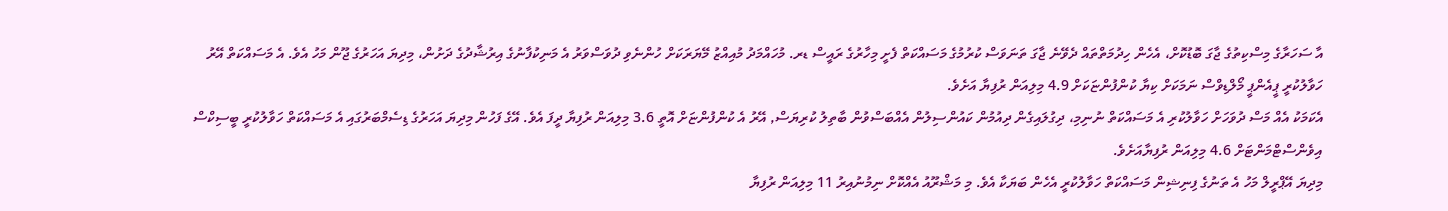އާ ސަހަރާގެ މިސްކިތުގެ ޖާގަ ބޮޑުކޮށް، އެހެން ހިދުމަތްތައް ދެވޭނެ ޖާގަ ތަނަވަސް ކުރުމުގެ މަސައްކަތް ފެށީ މިހާރުގެ ރައީސް ޑރ. މުހައްމަދު މުއިއްޒު މޭޔަރަކަށް ހުންނެވި ދުވަސްވަރު އެ މަނިކުފާނުގެ އިރުޝާދުގެ ދަށުން، މިދިޔަ އަހަރުގެ ޖޫން މަހު އެވެ. އެ މަސައްކަތް އޭރު ހަވާލުކުރީ ޕީއެންޕީ މޯލްޑިވްސް ނަމަކަށް ކިޔާ ކުންފުންޏަކަށް 4.9 މިލިއަން ރުފިޔާ އަށެވެ.
އެކަމަކު އެއް މަސް ދުވަހަށް ހަވާލުކުރި އެ މަސައްކަތް ނުނިމި، ދިގުލައިގެން ދިއުމުން ކައުންސިލުން އެއްބަސްވުން ބާތިލު ކުރިޔަސް, އޭރު އެ ކުންފުންޏަށް އޮތީ 3.6 މިލިއަން ރުފިޔާ ދީފަ އެވެ. އޭގެ ފަހުން މިދިޔަ އަހަރުގެ ޑިސެމްބަރުގައި އެ މަސައްކަތް ހަވާލުކުރީ ބީސިކްސް އިވެންސްޓްމަންޓަށް 4.6 މިލިއަން ރުފިޔާއަށެވެ.
މިދިޔަ އޭޕްރީލް މަހު އެ ތަނުގެ ފިނިޝިން މަސައްކަތް ހަވާލުކުރީ އެހެން ބަޔަކާ އެވެ. މި މަޝްރޫއު އެއްކޮށް ނިމުނުއިރު 11 މިލިއަން ރުފިޔާ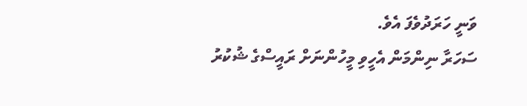ވަނީ ހަރަދުވެފަ އެވެ.
ސަހަރާ ނިންމަން އެހީވި މީހުންނަށް ރައީސްގެ ޝުކުރު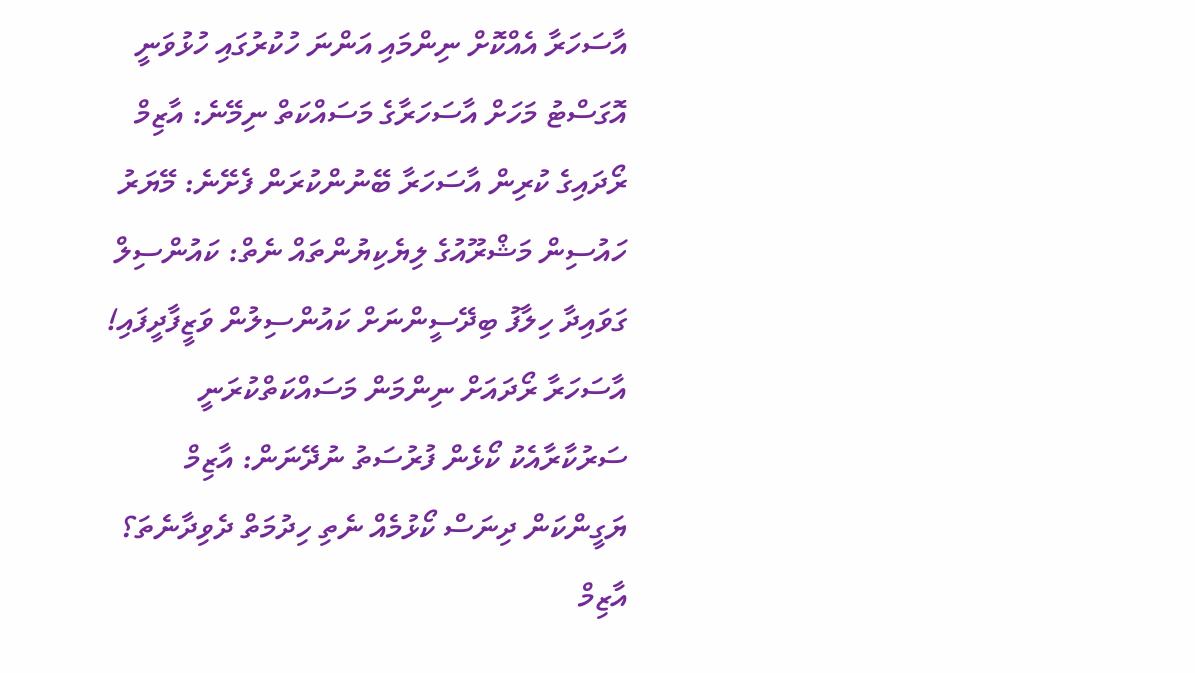އާސަހަރާ އެއްކޮށް ނިންމައި އަންނަ ހުކުރުގައި ހުޅުވަނީ
އޮގަސްޓު މަހަށް އާސަހަރާގެ މަސައްކަތް ނިމޭނެ: އާޒިމް
ރޯދައިގެ ކުރިން އާސަހަރާ ބޭނުންކުރަން ފެށޭނެ: މޭޔަރު
ހައުސިން މަޝްރޫއުގެ ލިޔެކިޔުންތައް ނެތް: ކައުންސިލް
ގަވައިދާ ހިލާފު ބިދޭސީންނަށް ކައުންސިލުން ވަޒީފާދީފައި!
އާސަހަރާ ރޯދައަށް ނިންމަން މަސައްކަތްކުރަނީ
ސަރުކާރާއެކު ކޯޅެން ފުރުސަތު ނުދޭނަން: އާޒިމް
ޔަގީންކަން ދިނަސް ކޯޅުމެއް ނެތި ހިދުމަތް ދެވިދާނެތަ؟
އާޒިމް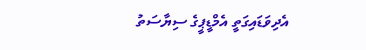އެދިވަޑައިގަތީ އެމްޑީޕީގެ ސިޔާސަތު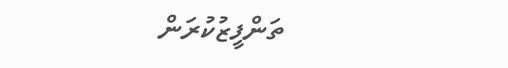ތަންފީޒުކުރަން